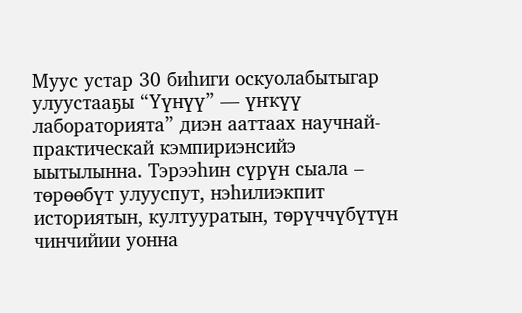Муус устар 30 биһиги оскуолабытыгар улуустааҕы “Үүнүү” — үҥкүү лабораторията” диэн ааттаах научнай-практическай кэмпириэнсийэ ыытылынна. Тэрээһин сүрүн сыала – төрөөбүт улууспут, нэһилиэкпит историятын, култууратын, төрүччүбүтүн чинчийии уонна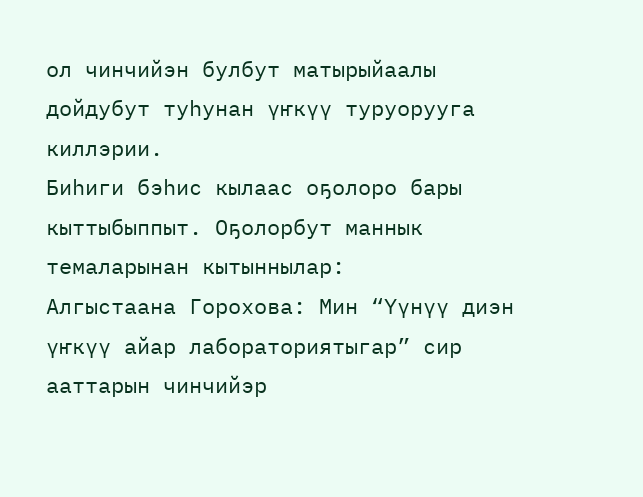ол чинчийэн булбут матырыйаалы дойдубут туһунан үҥкүү туруорууга киллэрии.
Биһиги бэһис кылаас оҕолоро бары кыттыбыппыт. Оҕолорбут маннык темаларынан кытыннылар:
Алгыстаана Горохова: Мин “Үүнүү диэн үҥкүү айар лабораториятыгар” сир ааттарын чинчийэр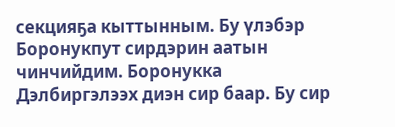секцияҕа кыттынным. Бу үлэбэр Боронукпут сирдэрин аатын чинчийдим. Боронукка Дэлбиргэлээх диэн сир баар. Бу сир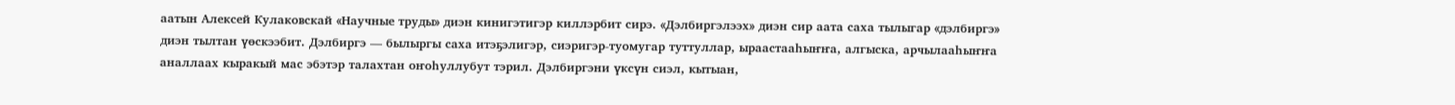аатын Алексей Кулаковскай «Научные труды» диэн кинигэтигэр киллэрбит сирэ. «Дэлбиргэлээх» диэн сир аата саха тылыгар «дэлбиргэ» диэн тылтан үөскээбит. Дэлбиргэ — былыргы саха итэҕэлигэр, сиэригэр-туомугар туттуллар, ыраастааһыҥҥа, алгыска, арчылааһыҥҥа аналлаах кыракый мас эбэтэр талахтан оҥоһуллубут тэрил. Дэлбиргэни үксүн сиэл, кытыан,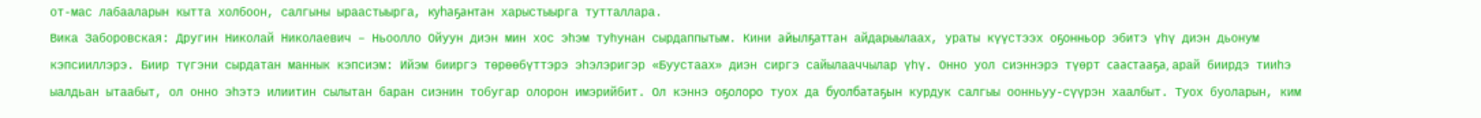от-мас лабааларын кытта холбоон, салгыны ыраастыырга, куһаҕантан харыстыырга тутталлара.
Вика Заборовская: Другин Николай Николаевич – Ньоолло Ойуун диэн мин хос эһэм туһунан сырдаппытым. Кини айылҕаттан айдарыылаах, ураты күүстээх оҕонньор эбитэ үһү диэн дьонум кэпсииллэрэ. Биир түгэни сырдатан маннык кэпсиэм: Ийэм бииргэ төрөөбүттэрэ эһэлэригэр «Буустаах» диэн сиргэ сайылааччылар үһү. Онно уол сиэннэрэ түөрт саастааҕа, арай биирдэ тииһэ ыалдьан ытаабыт, ол онно эһэтэ илиитин сылытан баран сиэнин тобугар олорон имэрийбит. Ол кэннэ оҕолоро туох да буолбатаҕын курдук салгыы оонньуу-сүүрэн хаалбыт. Туох буоларын, ким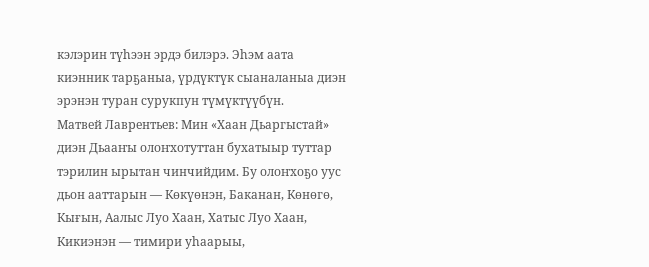кэлэрин түһээн эрдэ билэрэ. Эһэм аата киэнник тарҕаныа, үрдүктүк сыаналаныа диэн эрэнэн туран сурукпун түмүктүүбүн.
Матвей Лаврентьев: Мин «Хаан Дьаргыстай» диэн Дьааҥы олоҥхотуттан бухатыыр туттар тэрилин ырытан чинчийдим. Бу олоҥхоҕо уус дьон ааттарын — Көкүөнэн, Баканан, Көнөгө, Кығын, Аалыс Луо Хаан, Хатыс Луо Хаан, Кикиэнэн — тимири уһаарыы,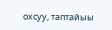охсуу, таптайыы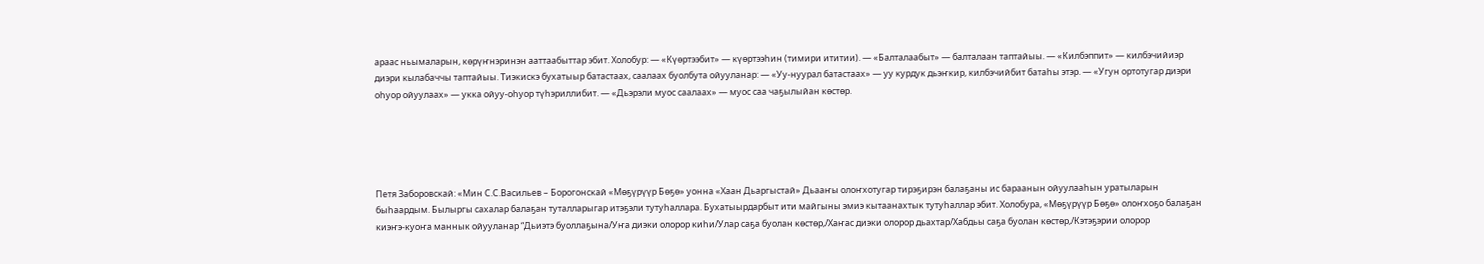араас ньымаларын, көрүҥнэринэн ааттаабыттар эбит. Холобур: — «Күөртээбит» — күөртээһин (тимири ититии). — «Балталаабыт» — балталаан таптайыы. — «Килбэппит» — килбэчийиэр диэри кылабаччы таптайыы. Тиэкискэ бухатыыр батастаах, саалаах буолбута ойууланар: — «Уу-нуурал батастаах» — уу курдук дьэҥкир, килбэчийбит батаһы этэр. — «Угун ортотугар диэри оһуор ойуулаах» — укка ойуу-оһуор түһэриллибит. — «Дьэрэли муос саалаах» — муос саа чаҕылыйан көстөр.





Петя Заборовскай: «Мин С.С.Васильев – Борогонскай «Мөҕүрүүр Бөҕө» уонна «Хаан Дьаргыстай» Дьааҥы олоҥхотугар тирэҕирэн балаҕаны ис бараанын ойуулааһын уратыларын быһаардым. Былыргы сахалар балаҕан туталларыгар итэҕэли тутуhаллара. Бухатыырдарбыт ити майгыны эмиэ кытаанахтык тутуһаллар эбит. Холобура, «Мөҕүрүүр Бөҕө» олоҥхоҕо балаҕан киэҥэ-куоҥа маннык ойууланар “Дьиэтэ буоллаҕына/Уҥа диэки олорор киһи/Улар саҕа буолан көстөр,/Хаҥас диэки олорор дьахтар/Хабдьы саҕа буолан көстөр,/Кэтэҕэрии олорор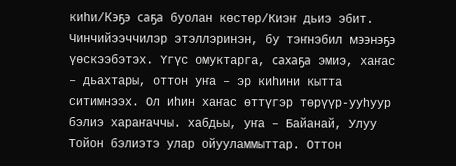киһи/Кэҕэ саҕа буолан көстөр/Киэҥ дьиэ эбит. Чинчийээччилэр этэллэринэн, бу тэҥнэбил мээнэҕэ үөскээбэтэх. Үгүс омуктарга, сахаҕа эмиэ, хаҥас – дьахтары, оттон уҥа – эр киһини кытта ситимнээх. Ол иһин хаҥас өттүгэр төрүүр-ууһуур бэлиэ хараҥаччы. хабдьы, уҥа – Байанай, Улуу Тойон бэлиэтэ улар ойууламмыттар. Оттон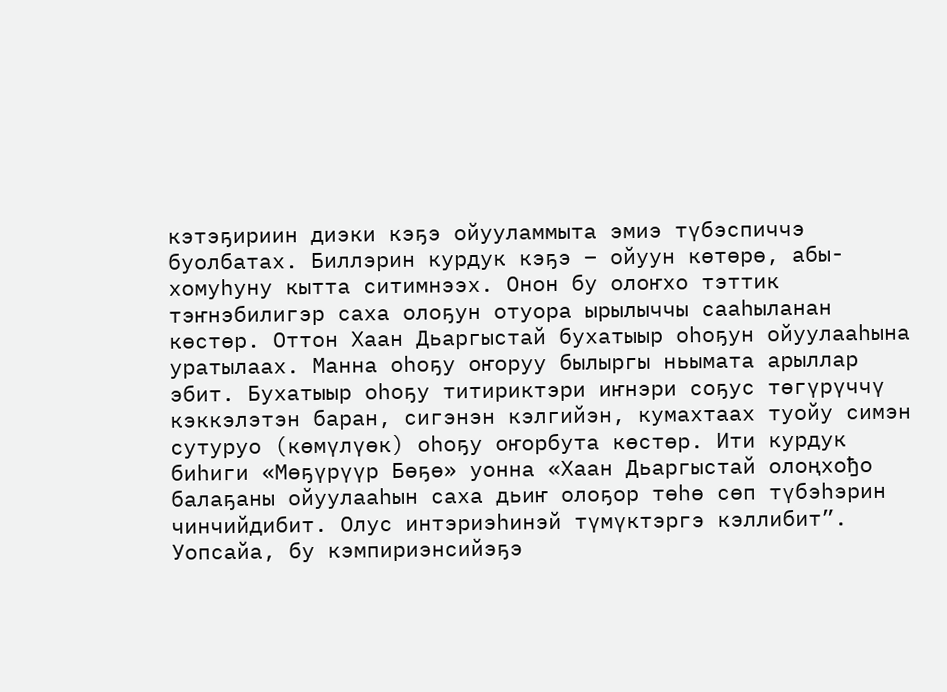кэтэҕириин диэки кэҕэ ойууламмыта эмиэ түбэспиччэ буолбатах. Биллэрин курдук кэҕэ – ойуун көтөрө, абы-хомуһуну кытта ситимнээх. Онон бу олоҥхо тэттик тэҥнэбилигэр саха олоҕун отуора ырылыччы сааһыланан көстөр. Оттон Хаан Дьаргыстай бухатыыр оһоҕун ойуулааһына уратылаах. Манна оһоҕу оҥоруу былыргы ньымата арыллар эбит. Бухатыыр оһоҕу титириктэри иҥнэри соҕус төгүрүччү кэккэлэтэн баран, сигэнэн кэлгийэн, кумахтаах туойу симэн сутуруо (көмүлүөк) оһоҕу оҥорбута көстөр. Ити курдук биһиги «Мөҕүрүүр Бөҕө» уонна «Хаан Дьаргыстай олоңхођо балаҕаны ойуулааһын саха дьиҥ олоҕор төһө сөп түбэһэрин чинчийдибит. Олус интэриэһинэй түмүктэргэ кэллибит”.
Уопсайа, бу кэмпириэнсийэҕэ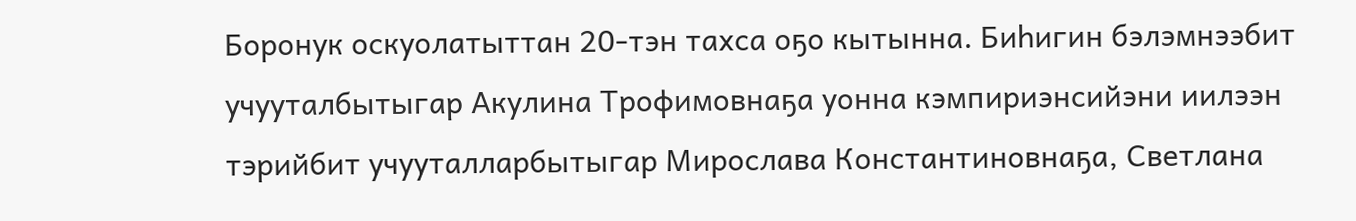Боронук оскуолатыттан 20-тэн тахса оҕо кытынна. Биһигин бэлэмнээбит учууталбытыгар Акулина Трофимовнаҕа уонна кэмпириэнсийэни иилээн тэрийбит учууталларбытыгар Мирослава Константиновнаҕа, Светлана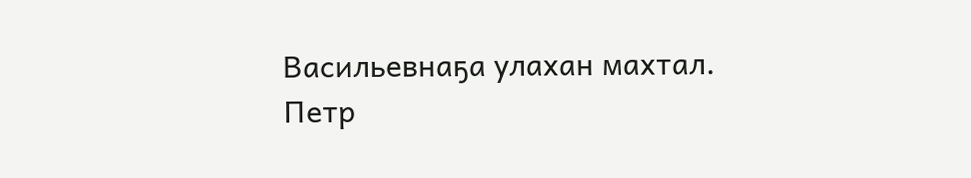Васильевнаҕа улахан махтал.
Петр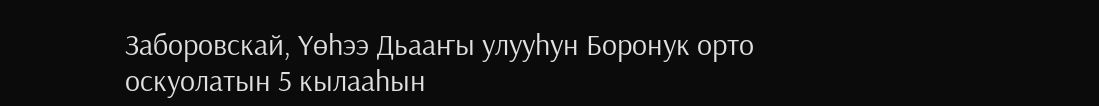Заборовскай, Үөһээ Дьааҥы улууһун Боронук орто оскуолатын 5 кылааһын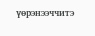үөрэнээччитэ